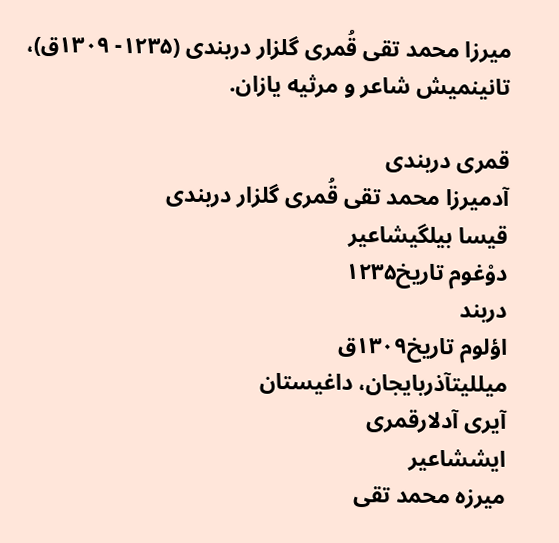میرزا محمد تقی قُمری گلزار دربندی (۱۲۳۵- ۱۳۰۹ق)، تانینمیش شاعر و مرثیه‌ یازان.

قمری دربندی
آدمیرزا محمد تقی قُمری گلزار دربندی
قیسا بیلگیشاعیر
دوْغوم تاریخ۱۲۳۵
دربند
اؤلوم تاریخ۱۳۰۹ق
میللیتآذربایجان، داغیستان
آیری آدلارقمری
ایششاعیر
میرزه محمد تقی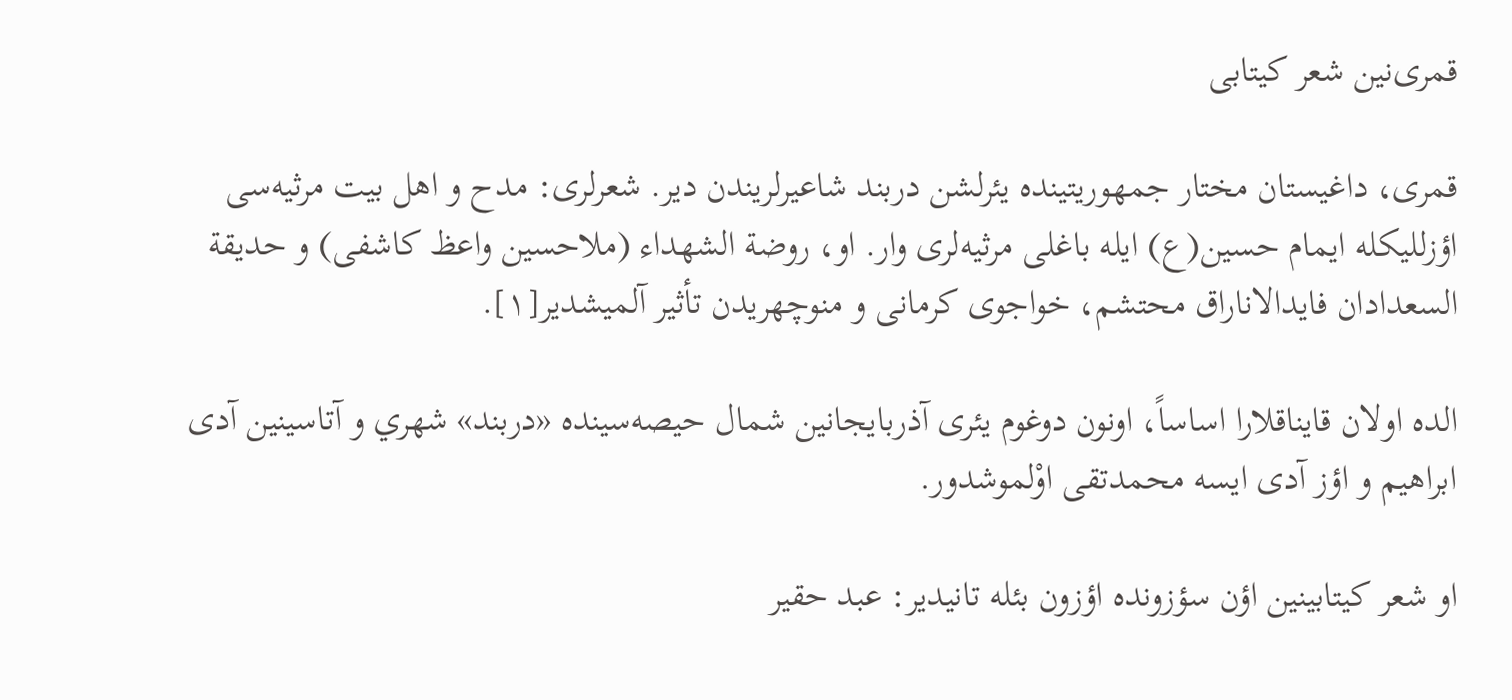قمری‌نین شعر کیتابی

قمری، داغیستان مختار جمهوریتینده یئرلشن دربند شاعیرلریندن دیر. شعرلری: مدح و اهل بیت مرثیه‌سی اؤزللیکله ایمام حسین(ع) ایله باغلی مرثیه‌لری وار. او، روضة الشهداء (ملاحسین واعظ کاشفی) و حدیقة السعدادان فایدالاناراق محتشم، خواجوی کرمانی و منوچهریدن تأثیر آلمیشدیر[۱].

الده‌ اولان‌ قايناقلارا اساساً، اونون‌ دوغوم‌ يئری آذربايجانين‌ شمال‌ حيصه‌سينده‌ «دربند» شهري‌ و آتاسينين‌ آدی ابراهيم‌ و اؤز آدی ايسه‌ محمدتقی اوْلموشدور.

او شعر کیتابینین اؤن سؤزونده اؤزون بئله تانیدیر: عبد حقیر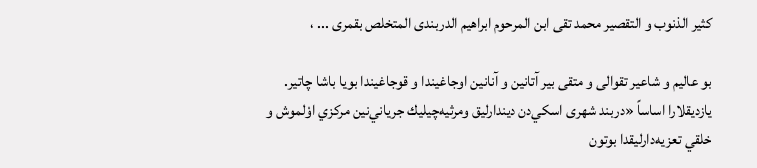کثیر الذنوب و التقصیر محمد تقی ابن المرحوم ابراهیم الدربندی المتخلص بقمری ... ،

بو عالیم و شاعیر تقوالی و متقی بير آتانين‌ و آنانين‌ اوجاغيندا و قوجاغيندا بويا باشا چاتير. يازديقلارا اساساً «دربند شهری اسكي‌دن‌ ديندارليق‌ ومرثيه‌‌چيليك‌ جرياني‌نين‌ مركزي‌ اوْلموش و خلقي‌ تعزيه‌‌دارليقدا بوتون‌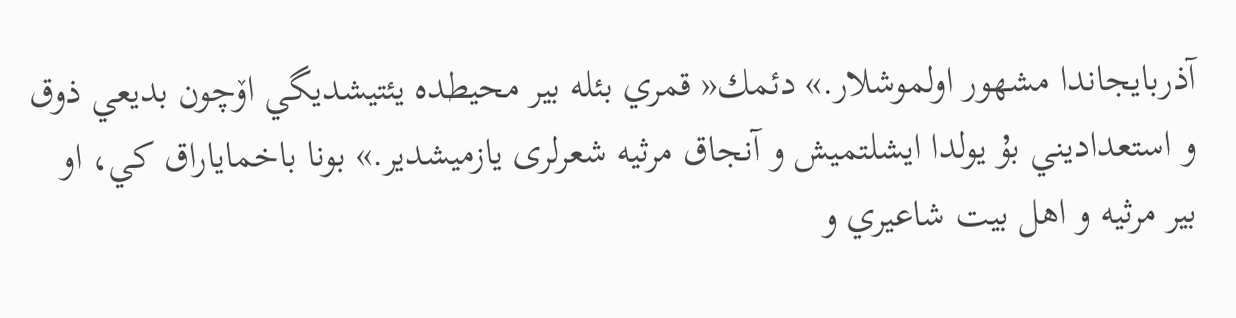آذربايجاندا مشهور اولموشلار.» دئمك‌« قمري‌ بئله‌ بير محيطده‌ يئتيشديگي‌ اۆچون‌ بديعي‌ ذوق‌ و استعداديني‌ بۇ يولدا ايشلتميش‌ و آنجاق‌ مرثيه‌ شعرلری يازميشدير.» بونا باخماياراق‌ كي‌، او بير مرثيه‌ و اهل‌ بيت‌ شاعيري‌ و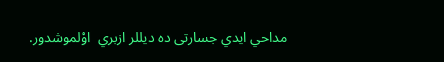مداحي‌ ايدي‌ جسارتی ده‌ ديللر ازبري ‌ اوْلموشدور.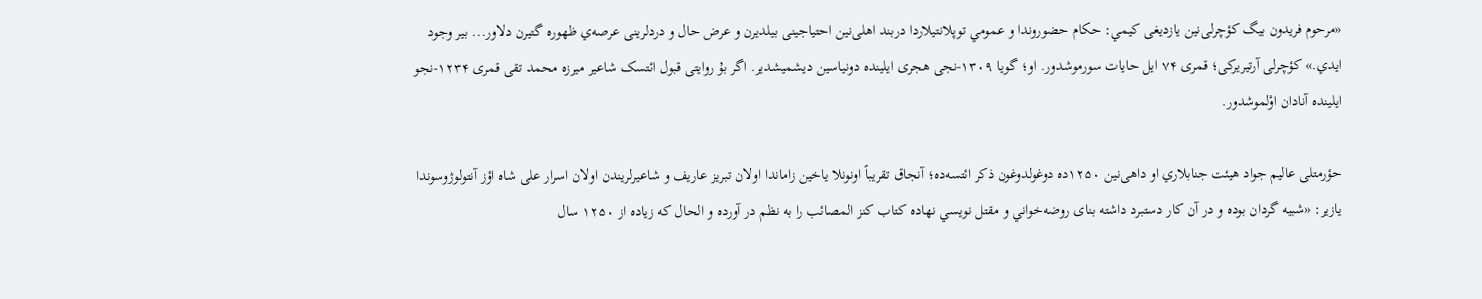«مرحوم‌ فريدون‌ بيگ‌ كؤچرلی‌نين‌ يازديغی كيمي‌: حكام‌ حضوروندا و عمومي‌ توپلانتيلاردا دربند اهلی‌نين‌ احتياجينی بيلديرن‌ و عرض‌ حال‌ و دردلرينی عرصه‌ي‌ ظهوره‌ گتيرن‌ دلاور... بير وجود ايدي‌.» کؤچرلی آرتیریرکی؛ قمری ۷۴ ایل حایات سورموشدور. او؛ گویا ۱۳۰۹-نجی هجری ایلینده دونیاسین دیشمیشدیر. اگر بۇ روایتی قبول ائتسک شاعیر میرزه محمد تقی قمری ۱۲۳۴-نجو ایلینده آنادان اوْلموشدور.

حؤرمتلی عاليم‌ جواد هیئت جنابلاري‌ او داهی‌نين‌ ۱۲۵۰ده‌ دوغولدوغون‌ ذكر ائتسه‌ده‌؛ آنجاق‌ تقريباً اونونلا ياخين ‌زاماندا اولان‌ تبريز عاريف‌ و شاعيرلريندن‌ اولان‌ اسرار علی شاه‌ اؤز آنتولوژوسوندا يازير: «شبيه‌ گردان‌ بوده‌ و در آن‌ كار دستبرد داشته‌ بنای روضه‌‌خواني‌ و مقتل‌ نويسي‌ نهاده‌ كتاب‌ كنز المصائب‌ را به‌ نظم‌ در آورده‌ و الحال‌ كه‌ زياده‌ از ۱۲۵۰ سال‌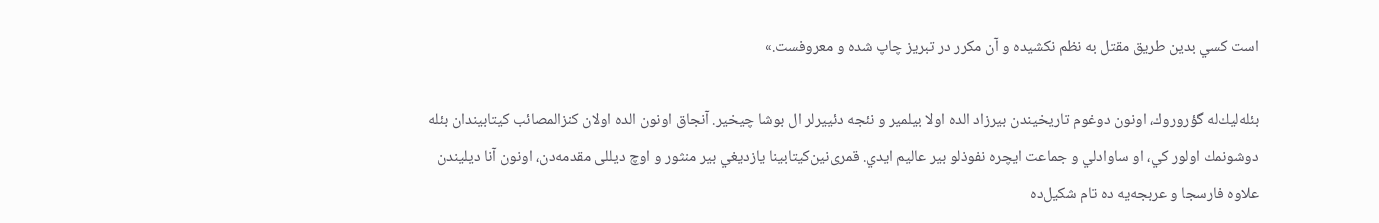است‌ كسي‌ بدين‌ طريق‌ مقتل‌ به‌ نظم‌ نكشيده‌ و آن‌ مكرر در تبريز چاپ‌ شده‌ و معروفست‌.»

بئله‌ليك‌له‌ گؤروروك‌، اونون‌ دوغوم‌ تاريخيندن‌ بيرزاد الده‌ اولا بيلمير و نئجه‌ دئييرلر ال‌ بوشا چيخير. آنجاق‌ اونون‌ الده‌ اولان‌ كنزالمصائب‌ كيتابيندان‌ بئله‌ دوشونمك‌ اولور كي‌، او ساوادلي‌ و جماعت‌ ايچره‌ نفوذلو بير عاليم‌ ايدي‌. قمری‌نين‌كيتابينا يازديغي‌ بير منثور و اوچ‌ ديللی مقدمه‌دن‌، اونون‌ آنا ديليندن‌ علاوه‌ فارسجا و عربجه‌يه‌ ده‌ تام‌ شكيل‌ده‌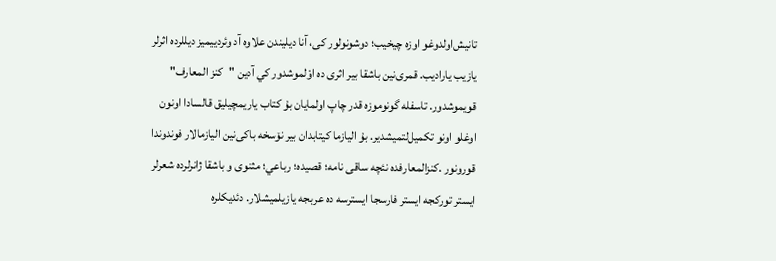تانيش‌اولدوغو اوزه‌ چيخيب؛ دوشونولور كی، آنا ديليندن‌ علاوه‌ آد وئردييميز ديللرده‌ اثرلر يازيب‌ يارادیب. قمری‌نين باشقا بير اثری ده اوْلموشدور كي آدين "كنز المعارف" قويموشدور. تاسفله گونوموزه قدر چاپ اولمايان بۇ كتاب ياريمچيليق قالسادا اونون اوغلو اونو تكميل‌لتميشدير. بۇ اليازما كيتابدان بير نۆسخه باكی‌نين اليازمالار فوندوندا قورونور .كنزالمعارفده نئچه ساقی نامه؛ قصيده؛ رباعي؛ مثنوی و باشقا ژانرلرده شعرلر ايستر توركجه ايستر فارسجا ايسترسه ده عربجه يازيلميشلار. دئديكلره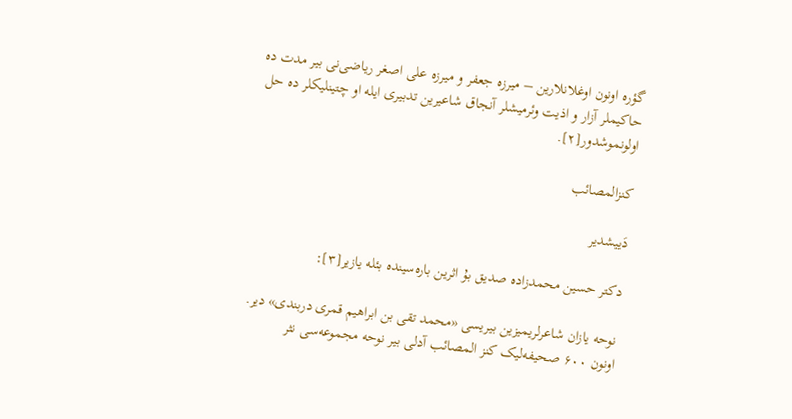گؤره اونون اوغلانلارين – ميرزه جعفر و ميرزه علی اصغر رياضی‌نی بير مدت ده حاكيملر آزار و اذيت وئرميشلر آنجاق شاعيرين تدبيری ايله او چتينليكلر ده حل اولونموشدور[۲].

کنزالمصائب

دَییشدیر

دکتر حسین محمدزاده صدیق بۇ اثرین باره‌سینده بئله یازیر[۳]:

نوحه یازان شاعرلریمیزین بیریسی «محمد تقی بن ابراهیم قمری دربندی» دیر. اونون ۶۰۰ صحیفه‌لیک کنز المصائب آدلی بیر نوحه مجموعه‌سی نثر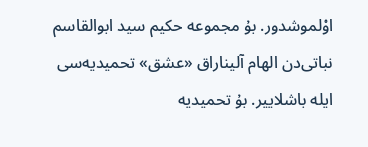اوْلموشدور. بۇ مجموعه حکیم سید ابوالقاسم نباتی‌دن الهام آلیناراق «عشق» تحمیدیه‌سی ایله باشلاییر. بۇ تحمیدیه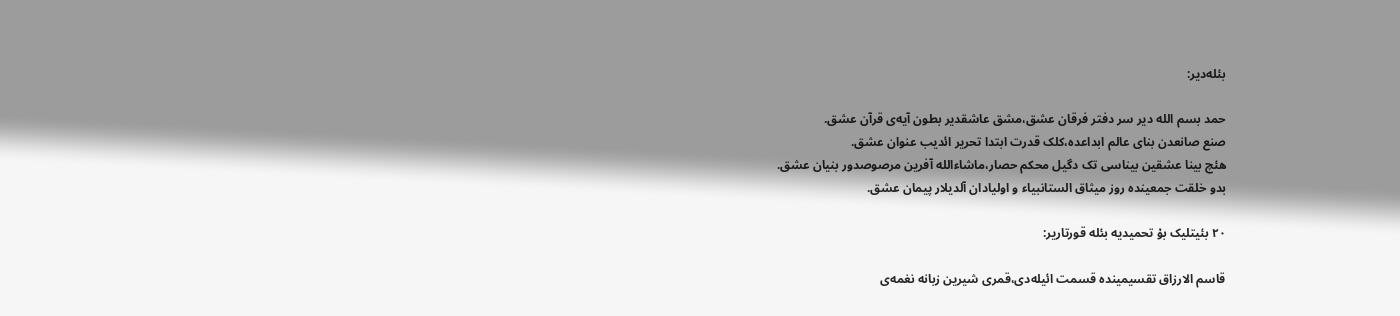بئله‌دیر:

حمد بسم الله‌ دیر سر دفتر فرقان عشق،مشق عاشقدیر بطون آیه‌ی قرآن عشق.
صنع صانعدن بنای عالم ابداعده،کلک قدرت ابتدا تحریر ائدیب عنوان عشق.
هئچ بینا عشقین بیناسی تک دگیل محکم حصار،ماشاء‌الله آفرین مرصوصدور بنیان عشق.
بدو خلقت جمعینده روز میثاق الستانبیاء و اولیادان آلدیلار پیمان عشق.

۲۰ بئیتلیک بۇ تحمیدیه بئله قورتاریر:

قاسم الارزاق تقسیمینده قسمت ائیله‌دی،قمری شیرین زبانه نغمه‌ی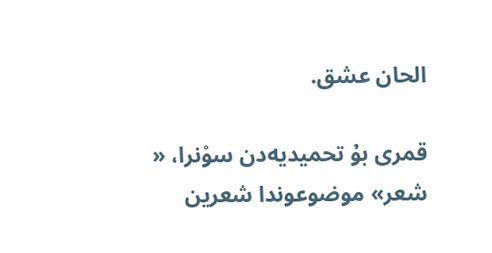الحان عشق.

قمری بۇ تحمیدیه‌دن سوْنرا، « شعر» موضوعوندا شعرین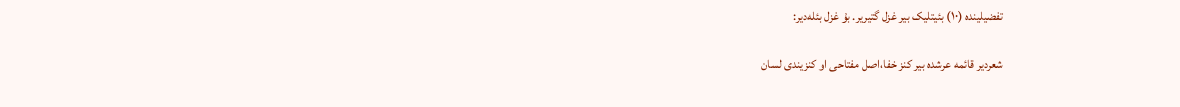تفضیلینده (۱۰) بئیتلیک بیر غزل گتیریر. بۇ غزل بئله‌دیر:

شعردیر قائمه عرشده بیر کنز خفا،اصل مفتاحی او کنزیندی لسان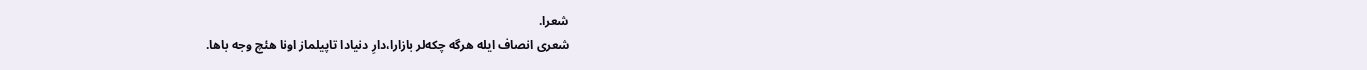شعرا.
شعری انصاف ایله هرگه چکه‌لر بازارا،دارِ دنیادا تاپیلماز اونا هئچ وجه باها.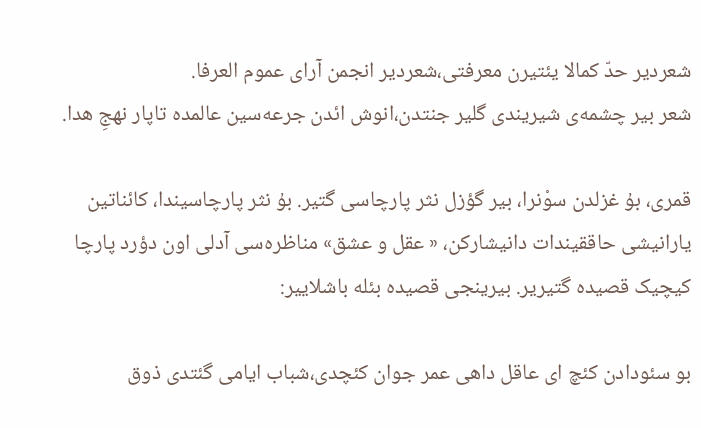شعردیر حدّ کمالا یئتیرن معرفتی،شعردیر انجمن آرای عموم العرفا.
شعر بیر چشمه‌ی شیریندی گلیر جنتدن،انوش ائدن جرعه‌سین عالمده تاپار نهجِ هدا.

قمری، بۇ غزلدن سوْنرا، بیر گؤزل نثر پارچاسی گتیر. بۇ نثر پارچاسیندا، کائناتین یارانیشی حاققیندات دانیشارکن، « عقل و عشق» مناظره‌سی آدلی اون دؤرد پارچا کیچیک قصیده گتیریر. بیرینجی قصیده بئله باشلاییر:

بو سئودادن کئچ ای عاقل داهی عمر جوان کئچدی،شباب ایامی گئتدی ذوق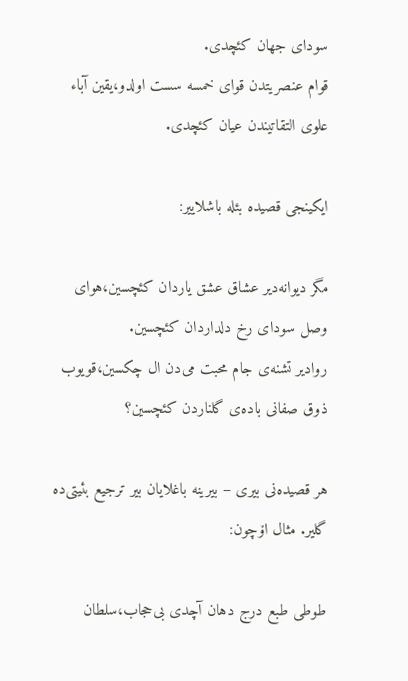سودای جهان کئچدی.
قوام عنصریتدن قوای خمسه سست اولدو،یقین آباء علوی التقاتیندن عیان کئچدی.

ایکینجی قصیده بئله باشلاییر:

مگر دیوانه‌دیر عشاق عشق یاردان کئچسین،هوای وصل سودای رخ دلداردان کئچسین.
روادیر تشنه‌ی جام محبت می‌دن ال چکسین،قویوب ذوق صفانی باده‌ی گلناردن کئچسین؟

هر قصیده‌نی بیری – بیرینه باغلایان بیر ترجیع بئیتی‌ده گلیر. مثال اۆچون:

طوطی طبع درج دهان آچدی بی‌حجاب،سلطان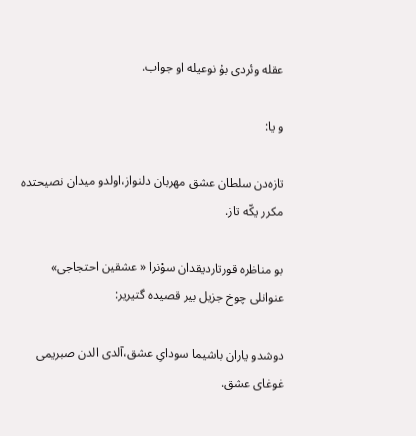عقله وئردی بۇ نوعیله او جواب.

و یا:

تازه‌دن سلطان عشق مهربان دلنواز،اولدو میدان نصیحتده مکرر یکّه تاز.

بو مناظره قورتاردیقدان سوْنرا « عشقین احتجاجی» عنوانلی چوخ جزیل بیر قصیده گتیریر:

دوشدو یاران باشیما سودایِ عشق،آلدی الدن صبریمی غوغای عشق.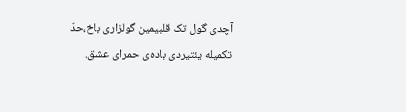آچدی گول تک قلبیمین گولزاری باخ،حدّ تکمیله یئتیردی باده‌ی حمرای عشق.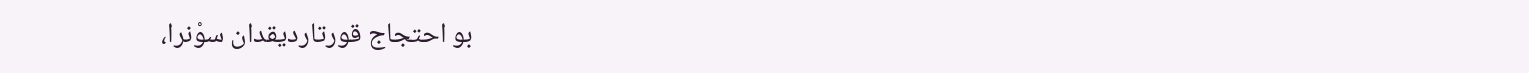بو احتجاج قورتاردیقدان سوْنرا،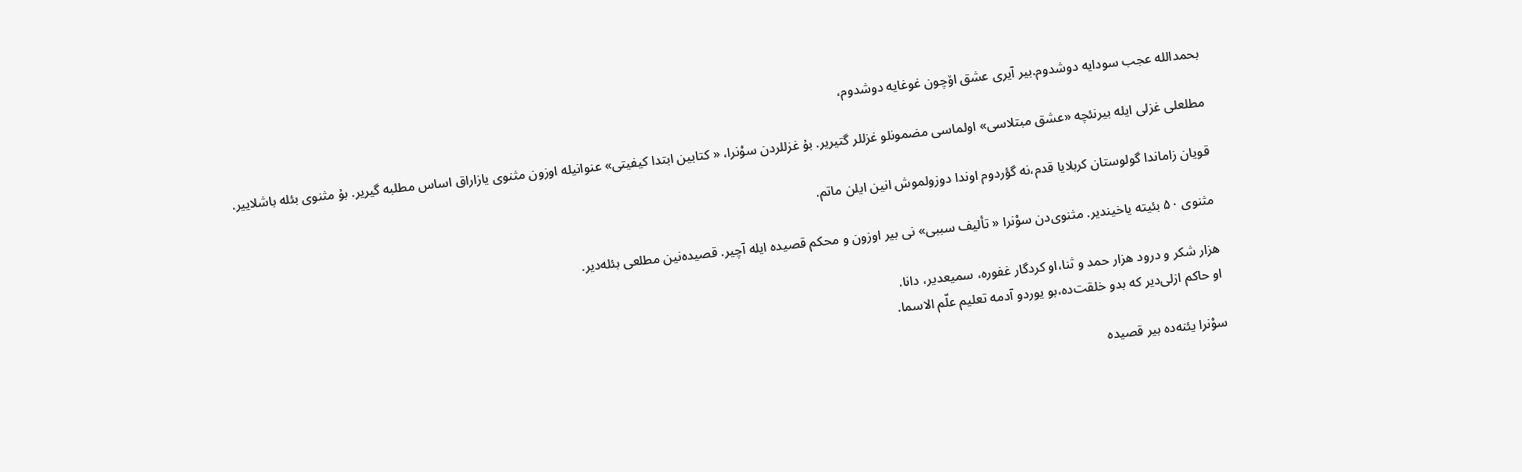بحمدالله عجب سودایه دوشدوم.بیر آیری عشق اۆچون غوغایه دوشدوم،

مطلعلی غزلی ایله بیرنئچه «عشق مبتلاسی» اولماسی مضمونلو غزللر گتیریر. بۇ غزللردن سوْنرا، « کتابین ابتدا کیفیتی» عنوانیله اوزون مثنوی یازاراق اساس مطلبه گیریر. بۇ مثنوی بئله باشلاییر.

قویان زاماندا گولوستان کربلایا قدم،نه گؤردوم اوندا دوزولموش انین ایلن ماتم.

مثنوی ۵۰ بئیته یاخیندیر. مثنوی‌دن سوْنرا « تألیف سببی» نی بیر اوزون و محکم قصیده ایله آچیر. قصیده‌نین مطلعی بئله‌دیر.

هزار شکر و درود هزار حمد و ثنا،او کردگار غفوره، سمیعدیر، دانا.
او حاکم ازلی‌دیر که بدو خلقت‌ده،بو یوردو آدمه تعلیم علّم الاسما.

سوْنرا یئنه‌ده بیر قصیده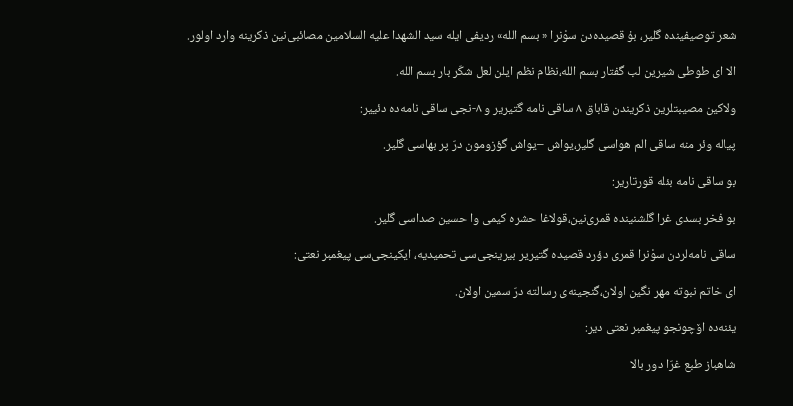شعر توصیفینده گلیر، بۇ قصیده‌دن سوْنرا « بسم الله» ردیفی ایله سید الشهدا علیه السلامین مصائبی‌نین ذکرینه وارد اولور.

الا ای طوطی شیرین لب گفتار بسم الله،نظام نظم ایلن لعل شکّر بار بسم الله.

ولاکین مصیبتلرین ذکریندن قاباق ۸ ساقی نامه گتیریر و ۸-نجی ساقی نامه‌ده دئییر:

پیاله وئر منه ساقی الم هواسی گلیر،یواش –یواش گؤزومون درّ پر بهاسی گلیر.

بو ساقی نامه بئله قورتاریر:

بو فخر بسدی غرا گلشنینده قمری‌نین،قولاغا حشره کیمی وا حسین صداسی گلیر.

ساقی نامه‌لردن سوْنرا قمری دؤرد قصیده گتیریر بیرینجی‌سی تحمیدیه، ایکینجی‌سی پیغمبر نعتی:

ای خاتم نبوته مهر نگین اولان،گنجینه‌ی رسالته درّ سمین اولان.

یئنه‌ده اۆچونجو پیغمبر نعتی دیر:

شاهباز طبع غرّا دور بالا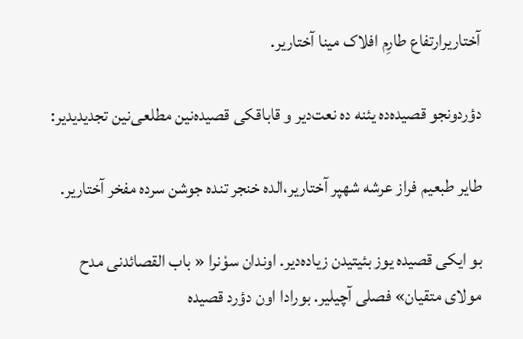آختاریرارتفاع طارِم افلاک مینا آختاریر.

دؤردونجو قصیده‌ده یئنه‌ ده نعت‌دیر و قاباقکی قصیده‌نین مطلعی‌نین تجدیدیدیر:

طایر طبعیم فراز عرشه شهپر آختاریر،الده خنجر تنده جوشن سرده مفخر آختاریر.

بو ایکی قصیده یوز بئیتیدن زیاده‌دیر. اوندان سوْنرا « باب القصائد‌نی مدح مولای متقیان» فصلی آچیلیر. بورادا اون دؤرد قصیده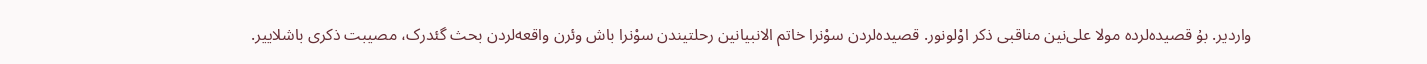واردیر. بۇ قصیده‌لرده مولا علی‌نین مناقبی ذکر اوْلونور. قصیده‌لردن سوْنرا خاتم الانبیانین رحلتیندن سوْنرا باش وئرن واقعه‌لردن بحث گئدرک، مصیبت ذکری باشلاییر.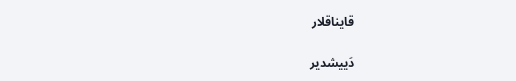قایناقلار

دَییشدیر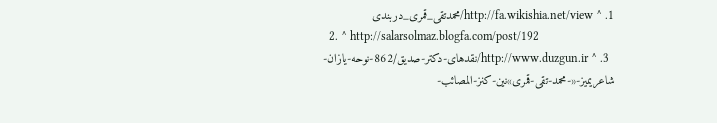1. ^ http://fa.wikishia.net/view/محمدتقی_قمری_دربندی
  2. ^ http://salarsolmaz.blogfa.com/post/192
  3. ^ http://www.duzgun.ir/نقدهای-دکتر-صدیق/862-نوحه-یازان-شاعریمیز-«-محمد-تقی-قمری»نین-کنز-المصائب-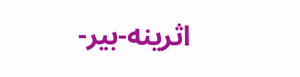اثرینه-بیر-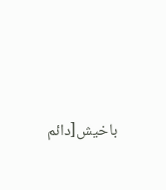باخیش[دائم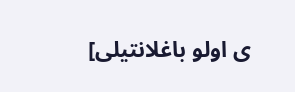ی اولو باغلانتیلی]